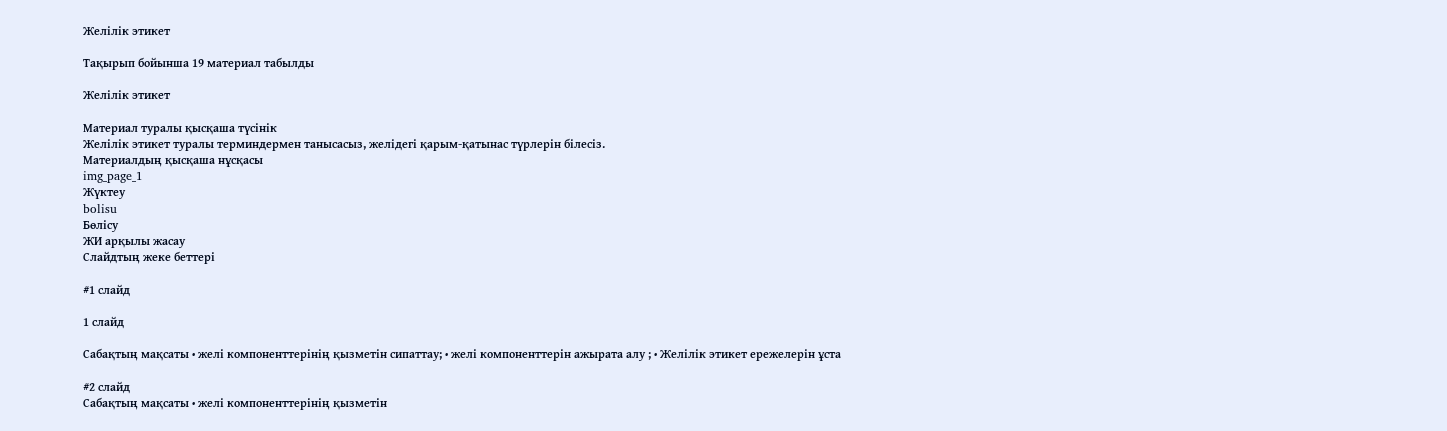Желілік этикет

Тақырып бойынша 19 материал табылды

Желілік этикет

Материал туралы қысқаша түсінік
Желілік этикет туралы терминдермен танысасыз, желідегі қарым-қатынас түрлерін білесіз.
Материалдың қысқаша нұсқасы
img_page_1
Жүктеу
bolisu
Бөлісу
ЖИ арқылы жасау
Слайдтың жеке беттері

#1 слайд

1 слайд

Сабақтың мақсаты • желі компоненттерінің қызметін сипаттау; • желі компоненттерін ажырата алу ; • Желілік этикет ережелерін ұста

#2 слайд
Сабақтың мақсаты • желі компоненттерінің қызметін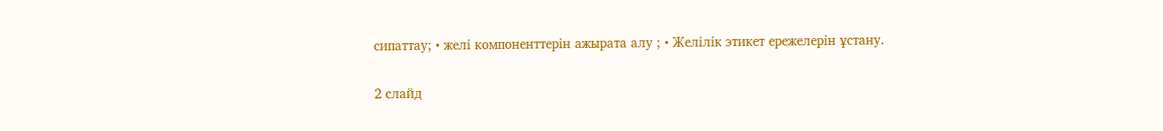сипаттау; • желі компоненттерін ажырата алу ; • Желілік этикет ережелерін ұстану.

2 слайд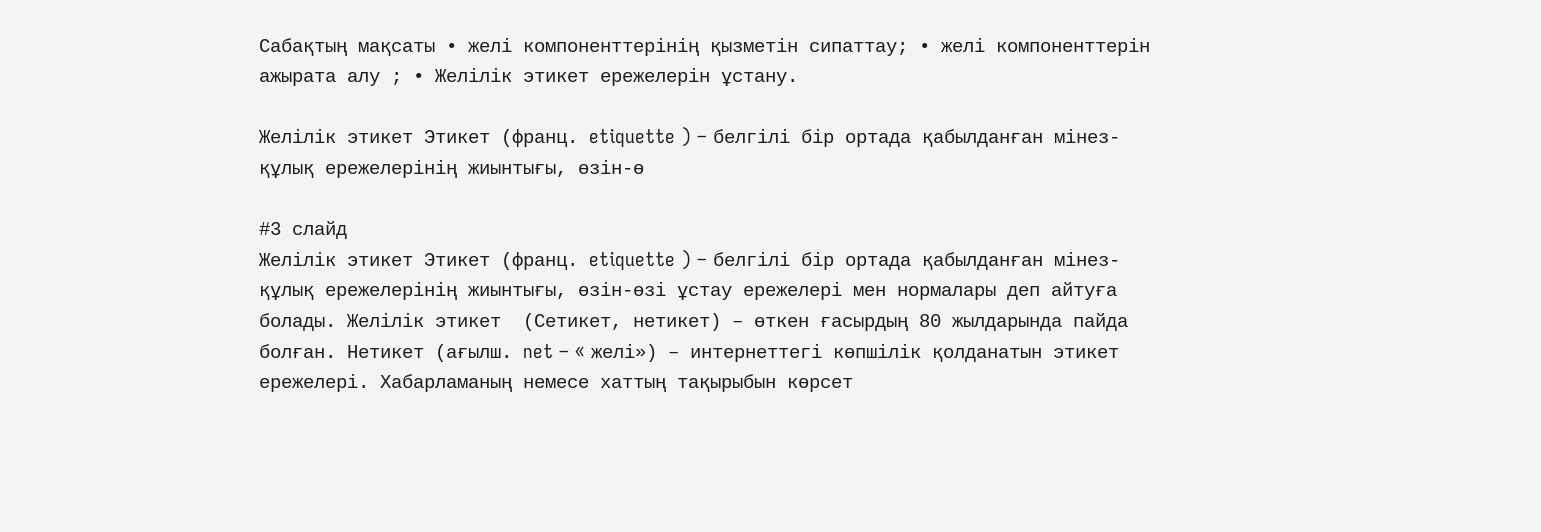Сабақтың мақсаты • желі компоненттерінің қызметін сипаттау; • желі компоненттерін ажырата алу ; • Желілік этикет ережелерін ұстану.

Желілік этикет Этикет (франц. etiquette ) – белгілі бір ортада қабылданған мінез-құлық ережелерінің жиынтығы, өзін-ө

#3 слайд
Желілік этикет Этикет (франц. etiquette ) – белгілі бір ортада қабылданған мінез-құлық ережелерінің жиынтығы, өзін-өзі ұстау ережелері мен нормалары деп айтуға болады. Желілік этикет  (Сетикет, нетикет) – өткен ғасырдың 80 жылдарында пайда болған. Нетикет (ағылш. net – « желі») – интернеттегі көпшілік қолданатын этикет ережелері. Хабарламаның немесе хаттың тақырыбын көрсет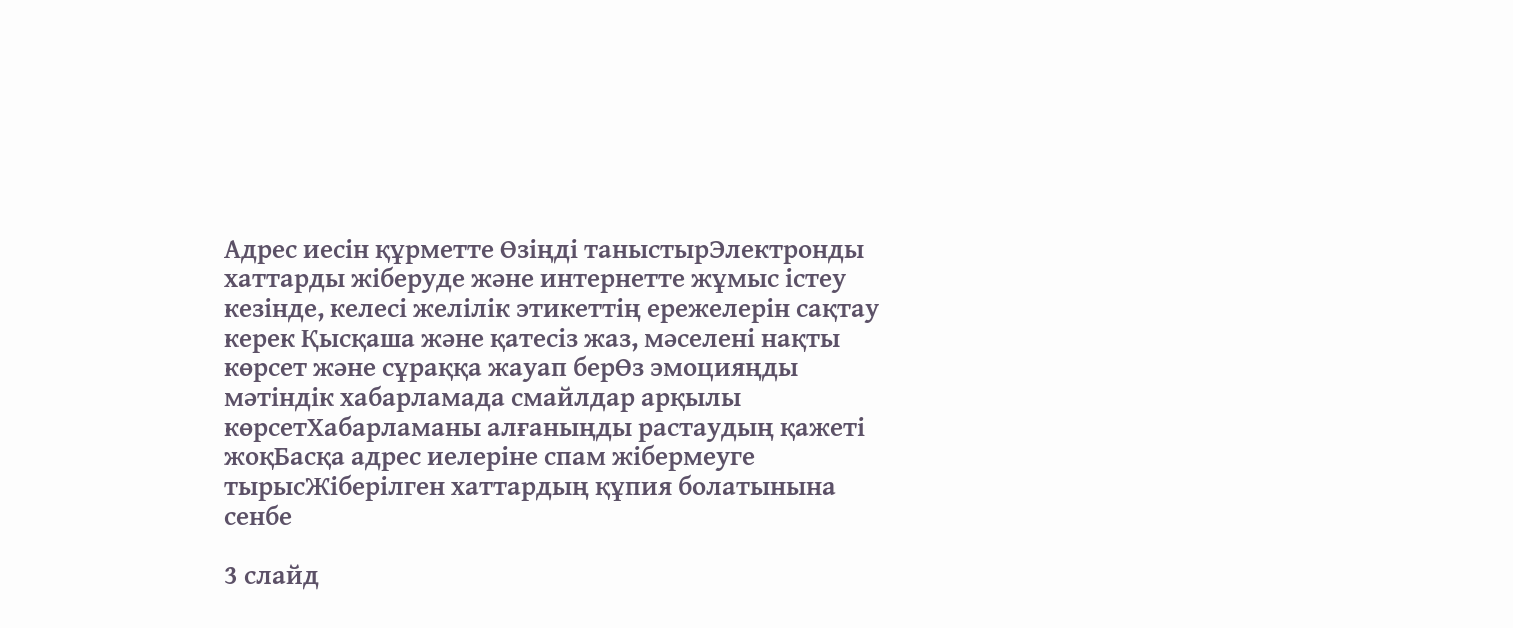Адрес иесін құрметте Өзіңді таныстырЭлектронды хаттарды жіберуде және интернетте жұмыс істеу кезінде, келесі желілік этикеттің ережелерін сақтау керек Қысқаша және қатесіз жаз, мәселені нақты көрсет және сұраққа жауап берӨз эмоцияңды мәтіндік хабарламада смайлдар арқылы көрсетХабарламаны алғаныңды растаудың қажеті жоқБасқа адрес иелеріне спам жібермеуге тырысЖіберілген хаттардың құпия болатынына сенбе

3 слайд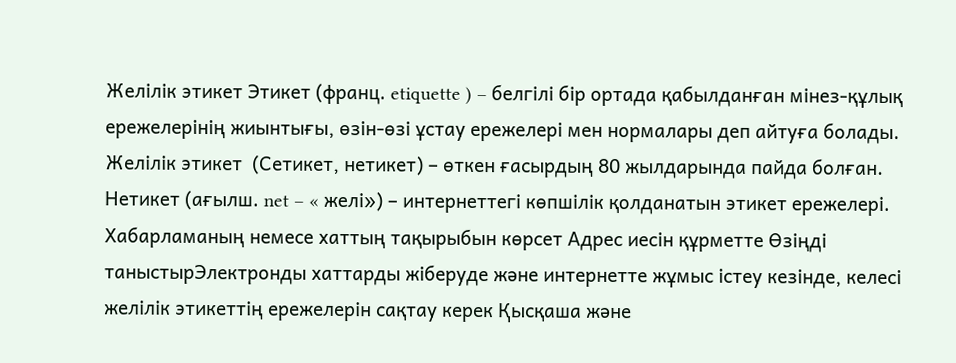Желілік этикет Этикет (франц. etiquette ) – белгілі бір ортада қабылданған мінез-құлық ережелерінің жиынтығы, өзін-өзі ұстау ережелері мен нормалары деп айтуға болады. Желілік этикет  (Сетикет, нетикет) – өткен ғасырдың 80 жылдарында пайда болған. Нетикет (ағылш. net – « желі») – интернеттегі көпшілік қолданатын этикет ережелері. Хабарламаның немесе хаттың тақырыбын көрсет Адрес иесін құрметте Өзіңді таныстырЭлектронды хаттарды жіберуде және интернетте жұмыс істеу кезінде, келесі желілік этикеттің ережелерін сақтау керек Қысқаша және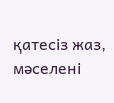қатесіз жаз, мәселені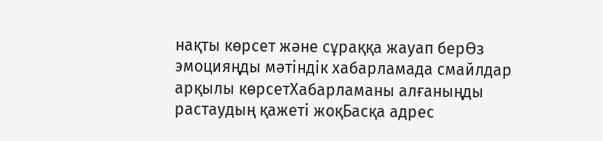нақты көрсет және сұраққа жауап берӨз эмоцияңды мәтіндік хабарламада смайлдар арқылы көрсетХабарламаны алғаныңды растаудың қажеті жоқБасқа адрес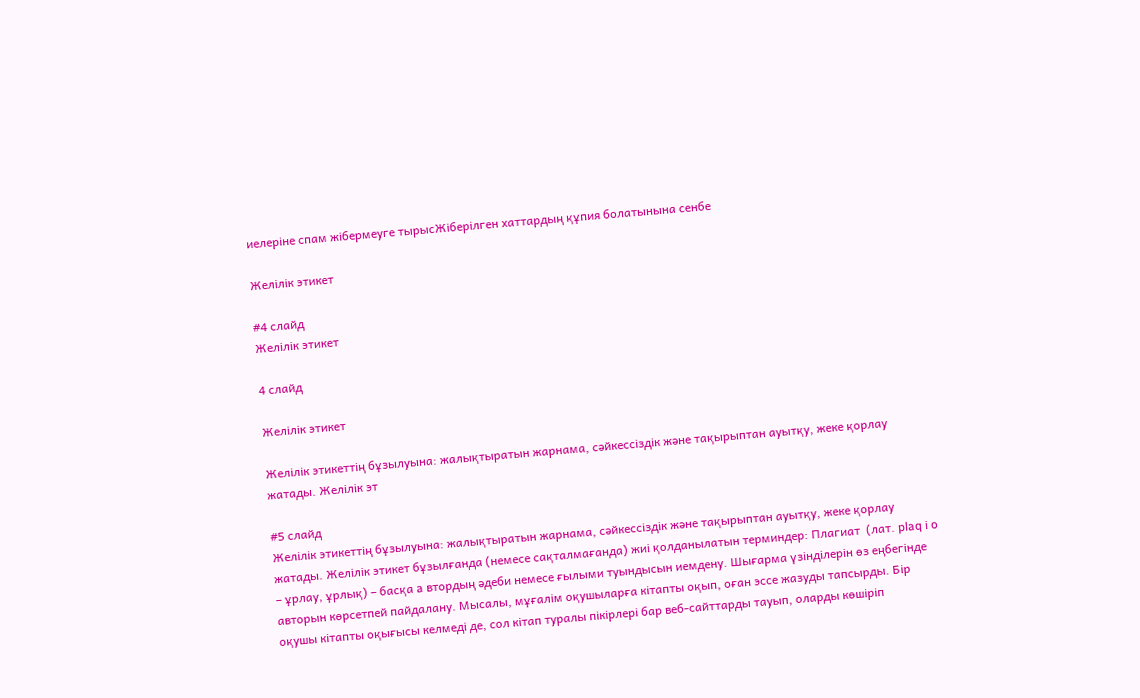иелеріне спам жібермеуге тырысЖіберілген хаттардың құпия болатынына сенбе

Желілік этикет

#4 слайд
Желілік этикет

4 слайд

Желілік этикет

Желілік этикеттің бұзылуына: жалықтыратын жарнама, сәйкессіздік және тақырыптан ауытқу, жеке қорлау жатады. Желілік эт

#5 слайд
Желілік этикеттің бұзылуына: жалықтыратын жарнама, сәйкессіздік және тақырыптан ауытқу, жеке қорлау жатады. Желілік этикет бұзылғанда (немесе сақталмағанда) жиі қолданылатын терминдер: Плагиат  (лат. plaq і o – ұрлау, ұрлық) – басқа a втордың әдеби немесе ғылыми туындысын иемдену. Шығарма үзінділерін өз еңбегінде авторын көрсетпей пайдалану. Мысалы, мұғалім оқушыларға кітапты оқып, оған эссе жазуды тапсырды. Бір оқушы кітапты оқығысы келмеді де, сол кітап туралы пікірлері бар веб-сайттарды тауып, оларды көшіріп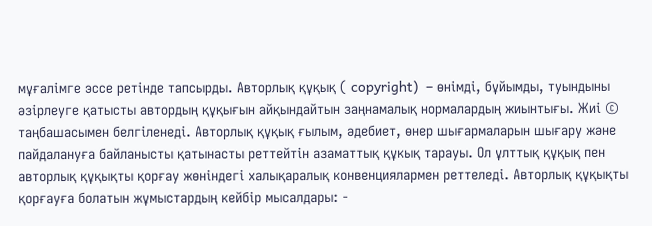мұғалімге эссе ретінде тапсырды. Авторлық құқық ( copyright)  – өнімді, бұйымды, туындыны әзірлеуге қатысты автордың құқығын айқындайтын заңнамалық нормалардың жиынтығы. Жиі © таңбашасымен белгіленеді. Авторлық құқық ғылым, әдебиет, өнер шығармаларын шығару және пайдалануға байланысты қатынасты реттейтін азаматтық құкық тарауы. Ол ұлттық құқық пен авторлық құқықты қорғау жөніндегі халықаралық конвенциялармен реттеледі. Авторлық құқықты қорғауға болатын жұмыстардың кейбір мысалдары: -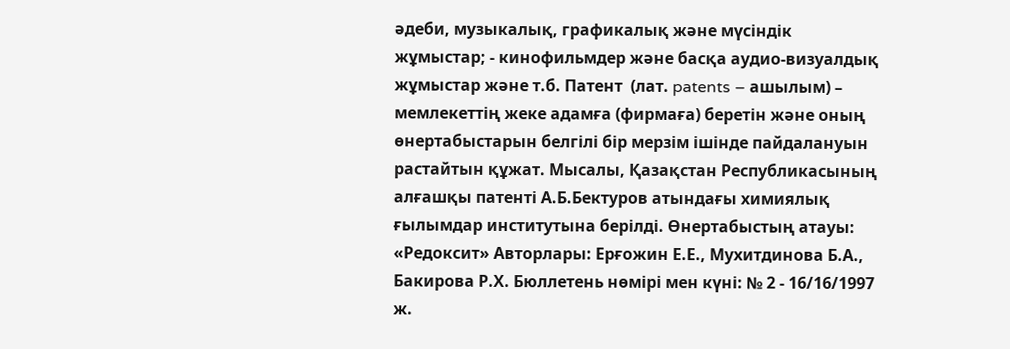әдеби, музыкалық, графикалық және мүсіндік жұмыстар; - кинофильмдер және басқа аудио-визуалдық жұмыстар және т.б. Патент  (лат. patents – ашылым) – мемлекеттің жеке адамға (фирмаға) беретін және оның өнертабыстарын белгілі бір мерзім ішінде пайдалануын растайтын құжат. Мысалы, Қазақстан Республикасының алғашқы патенті А.Б.Бектуров атындағы химиялық ғылымдар институтына берілді. Өнертабыстың атауы: «Редоксит» Авторлары: Ерғожин Е.Е., Мухитдинова Б.А., Бакирова Р.Х. Бюллетень нөмірі мен күні: № 2 - 16/16/1997 ж.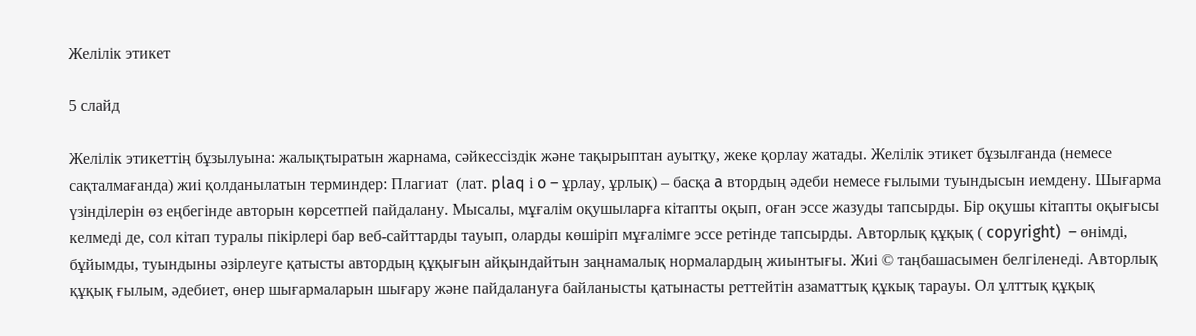Желілік этикет

5 слайд

Желілік этикеттің бұзылуына: жалықтыратын жарнама, сәйкессіздік және тақырыптан ауытқу, жеке қорлау жатады. Желілік этикет бұзылғанда (немесе сақталмағанда) жиі қолданылатын терминдер: Плагиат  (лат. plaq і o – ұрлау, ұрлық) – басқа a втордың әдеби немесе ғылыми туындысын иемдену. Шығарма үзінділерін өз еңбегінде авторын көрсетпей пайдалану. Мысалы, мұғалім оқушыларға кітапты оқып, оған эссе жазуды тапсырды. Бір оқушы кітапты оқығысы келмеді де, сол кітап туралы пікірлері бар веб-сайттарды тауып, оларды көшіріп мұғалімге эссе ретінде тапсырды. Авторлық құқық ( copyright)  – өнімді, бұйымды, туындыны әзірлеуге қатысты автордың құқығын айқындайтын заңнамалық нормалардың жиынтығы. Жиі © таңбашасымен белгіленеді. Авторлық құқық ғылым, әдебиет, өнер шығармаларын шығару және пайдалануға байланысты қатынасты реттейтін азаматтық құкық тарауы. Ол ұлттық құқық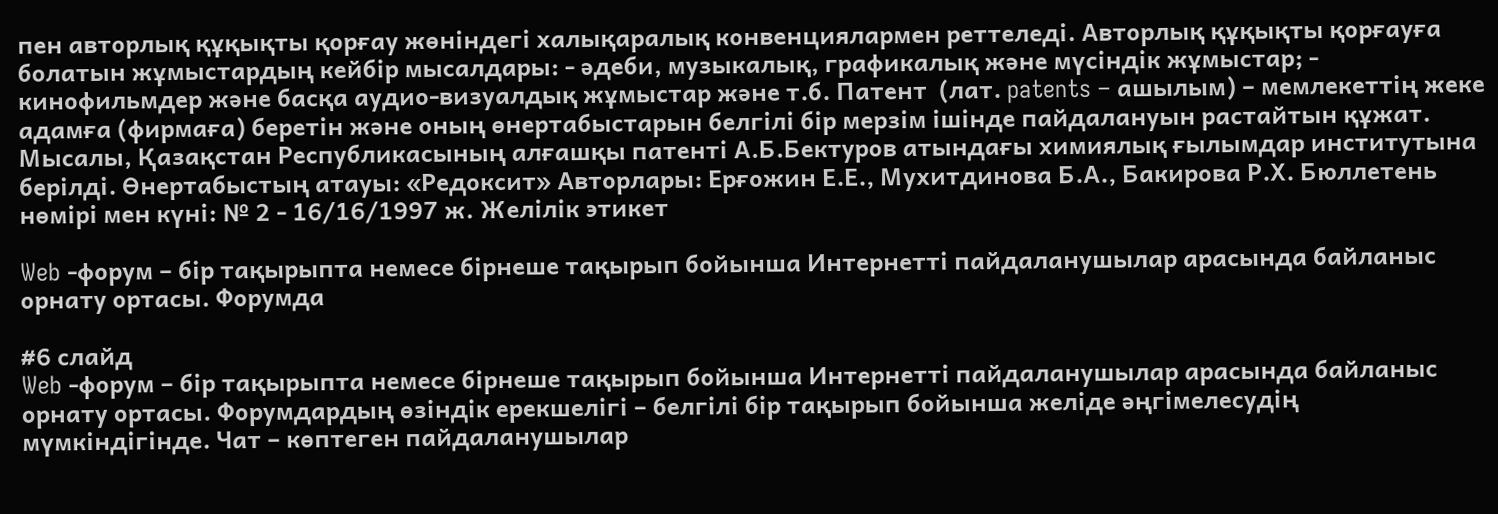пен авторлық құқықты қорғау жөніндегі халықаралық конвенциялармен реттеледі. Авторлық құқықты қорғауға болатын жұмыстардың кейбір мысалдары: - әдеби, музыкалық, графикалық және мүсіндік жұмыстар; - кинофильмдер және басқа аудио-визуалдық жұмыстар және т.б. Патент  (лат. patents – ашылым) – мемлекеттің жеке адамға (фирмаға) беретін және оның өнертабыстарын белгілі бір мерзім ішінде пайдалануын растайтын құжат. Мысалы, Қазақстан Республикасының алғашқы патенті А.Б.Бектуров атындағы химиялық ғылымдар институтына берілді. Өнертабыстың атауы: «Редоксит» Авторлары: Ерғожин Е.Е., Мухитдинова Б.А., Бакирова Р.Х. Бюллетень нөмірі мен күні: № 2 - 16/16/1997 ж. Желілік этикет

Web -форум – бір тақырыпта немесе бірнеше тақырып бойынша Интернетті пайдаланушылар арасында байланыс орнату ортасы. Форумда

#6 слайд
Web -форум – бір тақырыпта немесе бірнеше тақырып бойынша Интернетті пайдаланушылар арасында байланыс орнату ортасы. Форумдардың өзіндік ерекшелігі – белгілі бір тақырып бойынша желіде әңгімелесудің мүмкіндігінде. Чат – көптеген пайдаланушылар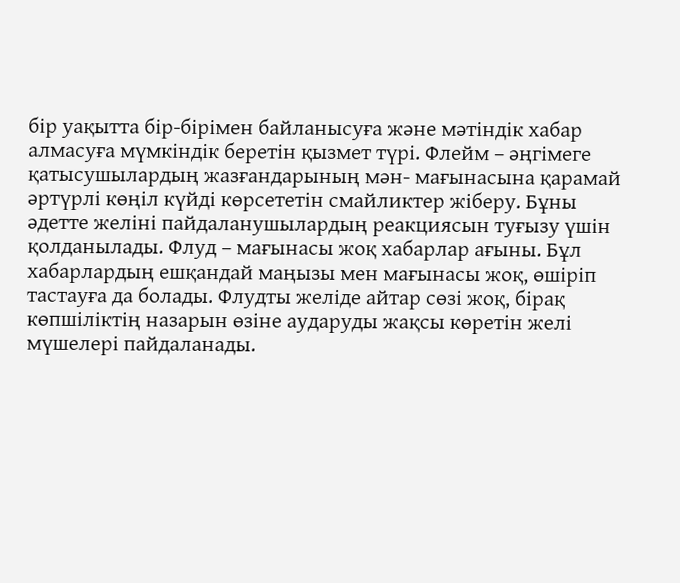бір уақытта бір-бірімен байланысуға және мәтіндік хабар алмасуға мүмкіндік беретін қызмет түрі. Флейм – әңгімеге қатысушылардың жазғандарының мән- мағынасына қарамай әртүрлі көңіл күйді көрсететін смайликтер жіберу. Бұны әдетте желіні пайдаланушылардың реакциясын туғызу үшін қолданылады. Флуд – мағынасы жоқ хабарлар ағыны. Бұл хабарлардың ешқандай маңызы мен мағынасы жоқ, өшіріп тастауға да болады. Флудты желіде айтар сөзі жоқ, бірақ көпшіліктің назарын өзіне аударуды жақсы көретін желі мүшелері пайдаланады.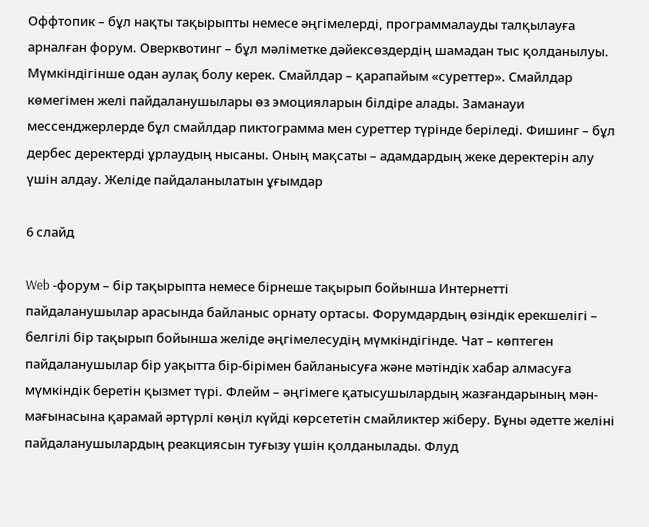Оффтопик – бұл нақты тақырыпты немесе әңгімелерді, программалауды талқылауға арналған форум. Оверквотинг – бұл мәліметке дәйексөздердің шамадан тыс қолданылуы. Мүмкіндігінше одан аулақ болу керек. Смайлдар – қарапайым «суреттер». Смайлдар көмегімен желі пайдаланушылары өз эмоцияларын білдіре алады. Заманауи мессенджерлерде бұл смайлдар пиктограмма мен суреттер түрінде беріледі. Фишинг – бұл дербес деректерді ұрлаудың нысаны. Оның мақсаты – адамдардың жеке деректерін алу үшін алдау. Желіде пайдаланылатын ұғымдар

6 слайд

Web -форум – бір тақырыпта немесе бірнеше тақырып бойынша Интернетті пайдаланушылар арасында байланыс орнату ортасы. Форумдардың өзіндік ерекшелігі – белгілі бір тақырып бойынша желіде әңгімелесудің мүмкіндігінде. Чат – көптеген пайдаланушылар бір уақытта бір-бірімен байланысуға және мәтіндік хабар алмасуға мүмкіндік беретін қызмет түрі. Флейм – әңгімеге қатысушылардың жазғандарының мән- мағынасына қарамай әртүрлі көңіл күйді көрсететін смайликтер жіберу. Бұны әдетте желіні пайдаланушылардың реакциясын туғызу үшін қолданылады. Флуд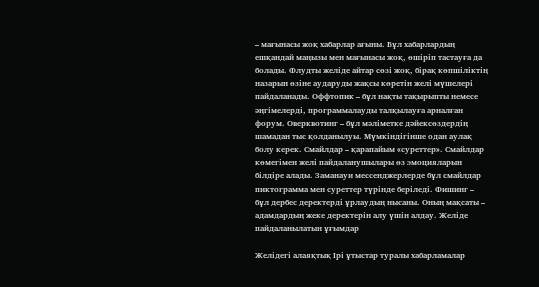– мағынасы жоқ хабарлар ағыны. Бұл хабарлардың ешқандай маңызы мен мағынасы жоқ, өшіріп тастауға да болады. Флудты желіде айтар сөзі жоқ, бірақ көпшіліктің назарын өзіне аударуды жақсы көретін желі мүшелері пайдаланады. Оффтопик – бұл нақты тақырыпты немесе әңгімелерді, программалауды талқылауға арналған форум. Оверквотинг – бұл мәліметке дәйексөздердің шамадан тыс қолданылуы. Мүмкіндігінше одан аулақ болу керек. Смайлдар – қарапайым «суреттер». Смайлдар көмегімен желі пайдаланушылары өз эмоцияларын білдіре алады. Заманауи мессенджерлерде бұл смайлдар пиктограмма мен суреттер түрінде беріледі. Фишинг – бұл дербес деректерді ұрлаудың нысаны. Оның мақсаты – адамдардың жеке деректерін алу үшін алдау. Желіде пайдаланылатын ұғымдар

Желідегі алаяқтық Ірі ұтыстар туралы хабарламалар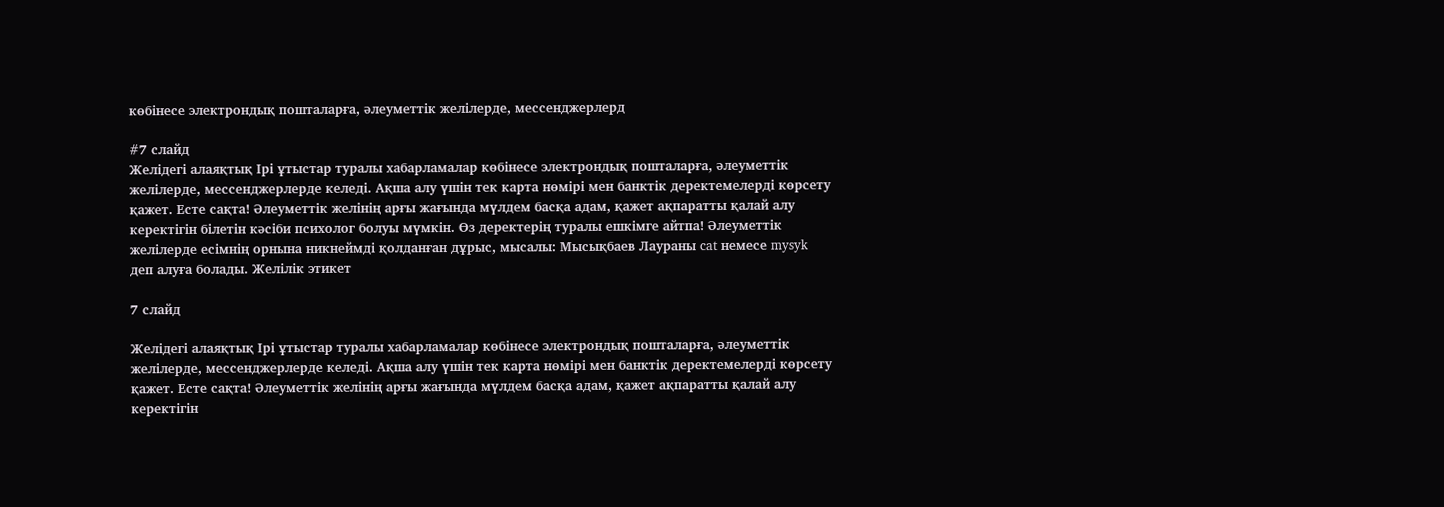көбінесе электрондық пошталарға, әлеуметтік желілерде, мессенджерлерд

#7 слайд
Желідегі алаяқтық Ірі ұтыстар туралы хабарламалар көбінесе электрондық пошталарға, әлеуметтік желілерде, мессенджерлерде келеді. Ақша алу үшін тек карта нөмірі мен банктік деректемелерді көрсету қажет. Есте сақта! Әлеуметтік желінің арғы жағында мүлдем басқа адам, қажет ақпаратты қалай алу керектігін білетін кәсіби психолог болуы мүмкін. Өз деректерің туралы ешкімге айтпа! Әлеуметтік желілерде есімнің орнына никнеймді қолданған дұрыс, мысалы: Мысықбаев Лаураны cat немесе mysyk деп алуға болады. Желілік этикет

7 слайд

Желідегі алаяқтық Ірі ұтыстар туралы хабарламалар көбінесе электрондық пошталарға, әлеуметтік желілерде, мессенджерлерде келеді. Ақша алу үшін тек карта нөмірі мен банктік деректемелерді көрсету қажет. Есте сақта! Әлеуметтік желінің арғы жағында мүлдем басқа адам, қажет ақпаратты қалай алу керектігін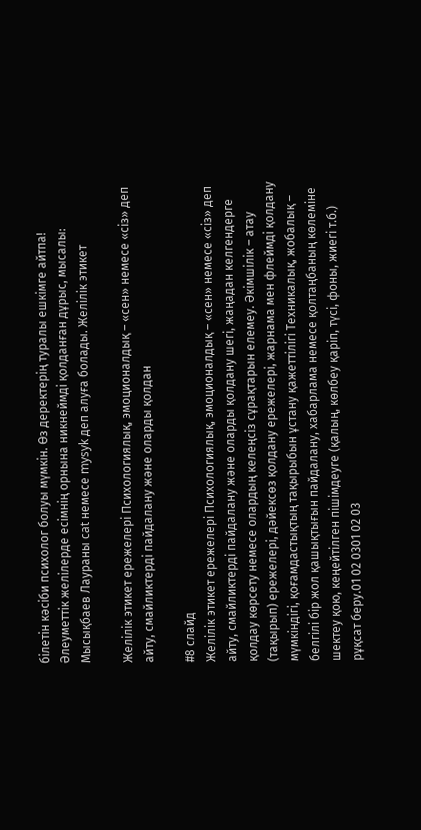білетін кәсіби психолог болуы мүмкін. Өз деректерің туралы ешкімге айтпа! Әлеуметтік желілерде есімнің орнына никнеймді қолданған дұрыс, мысалы: Мысықбаев Лаураны cat немесе mysyk деп алуға болады. Желілік этикет

Желілік этикет ережелері Психологиялық, эмоционалдық – «сен» немесе «сіз» деп айту, смайликтерді пайдалану және оларды қолдан

#8 слайд
Желілік этикет ережелері Психологиялық, эмоционалдық – «сен» немесе «сіз» деп айту, смайликтерді пайдалану және оларды қолдану шегі, жаңадан келгендерге қолдау көрсету немесе олардың келеңсіз сұрақтарын елемеу. Әкімшілік – атау (тақырып) ережелері, дәйексөз қолдану ережелері, жарнама мен флеймді қолдану мүмкіндігі, қоғамдастықтың тақырыбын ұстану қажеттілігі Техникалық, жобалық – белгілі бір жол қашықтығын пайдалану, хабарлама немесе қолтаңбаның көлеміне шектеу қою, кеңейтілген пішімдеуге (қалың, көлбеу қаріп, түсі, фоны, жиегі т.б.) рұқсат беру.01 02 0301 02 03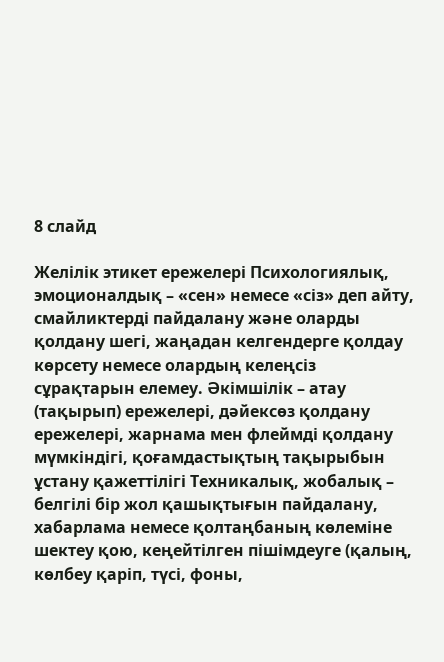8 слайд

Желілік этикет ережелері Психологиялық, эмоционалдық – «сен» немесе «сіз» деп айту, смайликтерді пайдалану және оларды қолдану шегі, жаңадан келгендерге қолдау көрсету немесе олардың келеңсіз сұрақтарын елемеу. Әкімшілік – атау (тақырып) ережелері, дәйексөз қолдану ережелері, жарнама мен флеймді қолдану мүмкіндігі, қоғамдастықтың тақырыбын ұстану қажеттілігі Техникалық, жобалық – белгілі бір жол қашықтығын пайдалану, хабарлама немесе қолтаңбаның көлеміне шектеу қою, кеңейтілген пішімдеуге (қалың, көлбеу қаріп, түсі, фоны,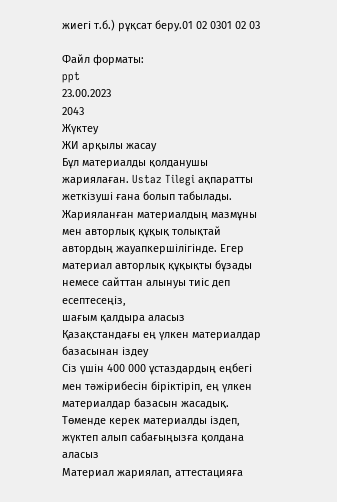жиегі т.б.) рұқсат беру.01 02 0301 02 03

Файл форматы:
ppt
23.00.2023
2043
Жүктеу
ЖИ арқылы жасау
Бұл материалды қолданушы жариялаған. Ustaz Tilegi ақпаратты жеткізуші ғана болып табылады. Жарияланған материалдың мазмұны мен авторлық құқық толықтай автордың жауапкершілігінде. Егер материал авторлық құқықты бұзады немесе сайттан алынуы тиіс деп есептесеңіз,
шағым қалдыра аласыз
Қазақстандағы ең үлкен материалдар базасынан іздеу
Сіз үшін 400 000 ұстаздардың еңбегі мен тәжірибесін біріктіріп, ең үлкен материалдар базасын жасадық. Төменде керек материалды іздеп, жүктеп алып сабағыңызға қолдана аласыз
Материал жариялап, аттестацияға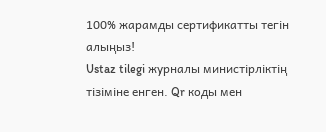100% жарамды сертификатты тегін алыңыз!
Ustaz tilegi журналы министірліктің тізіміне енген. Qr коды мен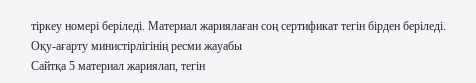тіркеу номері беріледі. Материал жариялаған соң сертификат тегін бірден беріледі.
Оқу-ағарту министірлігінің ресми жауабы
Сайтқа 5 материал жариялап, тегін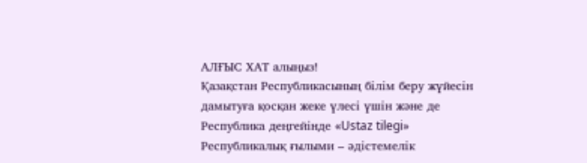АЛҒЫС ХАТ алыңыз!
Қазақстан Республикасының білім беру жүйесін дамытуға қосқан жеке үлесі үшін және де Республика деңгейінде «Ustaz tilegi» Республикалық ғылыми – әдістемелік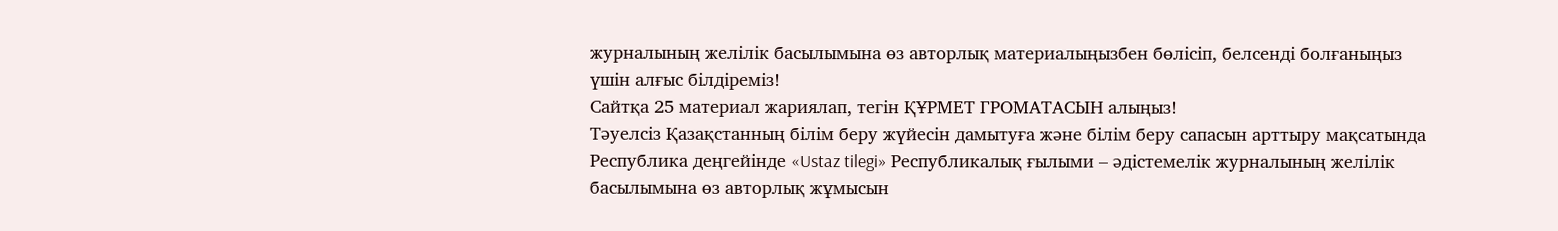журналының желілік басылымына өз авторлық материалыңызбен бөлісіп, белсенді болғаныңыз үшін алғыс білдіреміз!
Сайтқа 25 материал жариялап, тегін ҚҰРМЕТ ГРОМАТАСЫН алыңыз!
Тәуелсіз Қазақстанның білім беру жүйесін дамытуға және білім беру сапасын арттыру мақсатында Республика деңгейінде «Ustaz tilegi» Республикалық ғылыми – әдістемелік журналының желілік басылымына өз авторлық жұмысын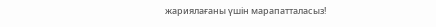жариялағаны үшін марапатталасыз!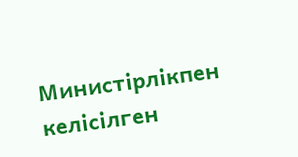Министірлікпен келісілген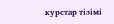курстар тізімі